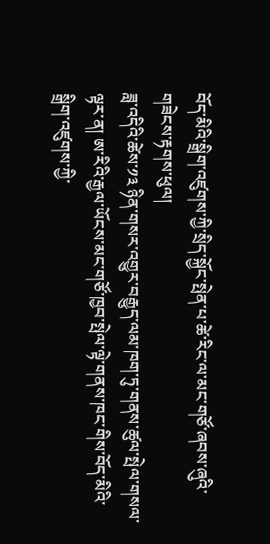བོད་མིའི་སྒྲིག་འཛུགས་ཀྱི་སྲིད་སྐྱོང་སྤེན་པ་ཚེ་རིང་ལ་མང་གཙོ་ཞབས་ཞུའི་གཟེངས་རྟགས་ཕུལ།
ཟླ་འདིའི་ཚེས་༡༣ ཉིན་གསར་འགྱུར་བརྒྱུད་ལམ་ཁག་ཏུ་གནས་ཚུལ་སྤེལ་གསལ་ལྟར་ན། ཨ་རིའི་རྒྱལ་ཡོངས་མང་གཙོ་ཁྱབ་སྤེལ་ལྟེ་གནས་ཁང་གིས་བོད་མིའི་སྒྲིག་འཛུགས་ཀྱི་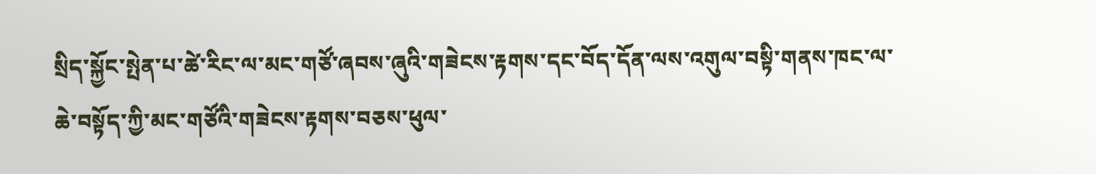སྲིད་སྐྱོང་སྤེན་པ་ཚེ་རིང་ལ་མང་གཙོ་ཞབས་ཞུའི་གཟེངས་རྟགས་དང་བོད་དོན་ལས་འགུལ་བསྟི་གནས་ཁང་ལ་ཆེ་བསྟོད་ཀྱི་མང་གཙོའི་གཟེངས་རྟགས་བཅས་ཕུལ་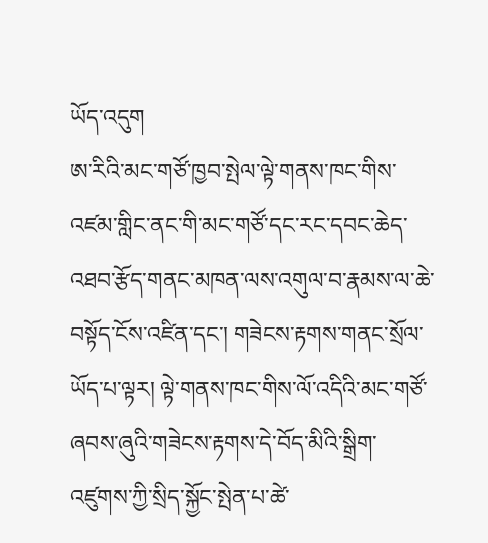ཡོད་འདུག
ཨ་རིའི་མང་གཙོ་ཁྱབ་སྤེལ་ལྟེ་གནས་ཁང་གིས་འཛམ་གླིང་ནང་གི་མང་གཙོ་དང་རང་དབང་ཆེད་འཐབ་རྩོད་གནང་མཁན་ལས་འགུལ་བ་རྣམས་ལ་ཆེ་བསྟོད་ངོས་འཛིན་དང་། གཟེངས་རྟགས་གནང་སྲོལ་ཡོད་པ་ལྟར། ལྟེ་གནས་ཁང་གིས་ལོ་འདིའི་མང་གཙོ་ཞབས་ཞུའི་གཟེངས་རྟགས་དེ་བོད་མིའི་སྒྲིག་འཛུགས་ཀྱི་སྲིད་སྐྱོང་སྤེན་པ་ཚེ་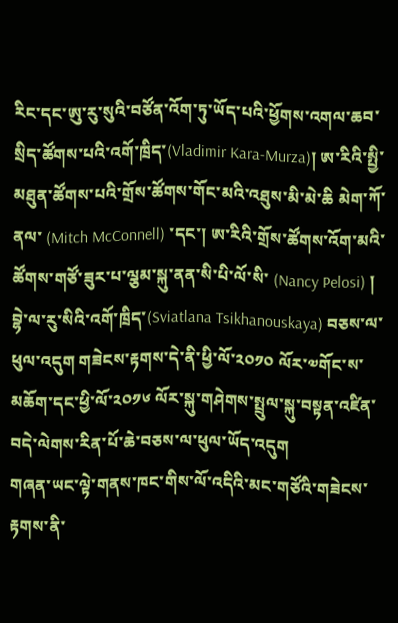རིང་དང་ཨུ་རུ་སུའི་བཙོན་འོག་ཏུ་ཡོད་པའི་ཕྱོགས་འགལ་ཆབ་སྲིད་ཚོགས་པའི་འགོ་ཁྲིད་(Vladimir Kara-Murza)། ཨ་རིའི་སྤྱི་མཐུན་ཚོགས་པའི་གྲོས་ཚོགས་གོང་མའི་འཐུས་མི་མེ་ཆི མེག་ཀོ་ནལ་ (Mitch McConnell) ་དང་། ཨ་རིའི་གྲོས་ཚོགས་འོག་མའི་ཚོགས་གཙོ་ཟུར་པ་ལྕམ་སྐུ་ནན་སི་པི་ལོ་སི་ (Nancy Pelosi) ། བྷེ་ལ་རུ་སིའི་འགོ་ཁྲིད་(Sviatlana Tsikhanouskaya) བཅས་ལ་ཕུལ་འདུག གཟེངས་རྟགས་དེ་ནི་ཕྱི་ལོ་༢༠༡༠ ལོར་༧གོང་ས་མཆོག་དང་ཕྱི་ལོ་༢༠༡༦ ལོར་སྐུ་གཤེགས་སྤྲུལ་སྐུ་བསྟན་འཛིན་བདེ་ལེགས་རིན་པོ་ཆེ་བཅས་ལ་ཕུལ་ཡོད་འདུག
གཞན་ཡང་ལྟེ་གནས་ཁང་གིས་ལོ་འདིའི་མང་གཙོའི་གཟེངས་རྟགས་ནི་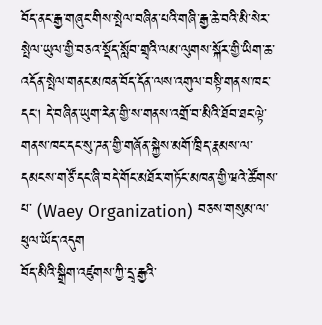བོད་ནང་རྒྱ་གཞུང་གིས་སྤེལ་བཞིན་པའི་གཞི་རྒྱ་ཆེ་བའི་མི་སེར་སྤེལ་ཡུལ་གྱི་བཅའ་སྡོད་སློབ་གྲྭའི་ལམ་ལུགས་སྐོར་གྱི་ཡིག་ཆ་འདོན་སྤེལ་གནང་མཁན་བོད་དོན་ལས་འགུལ་བསྟི་གནས་ཁང་དང། དེ་བཞིན་ཡུག་རེན་གྱི་ས་གནས་འགྲོ་བ་མིའི་ཐོབ་ཐང་ལྟེ་གནས་ཁང་དང་སུ་ཌན་གྱི་གཞོན་སྐྱེས་མགོ་ཁྲིད་རྣམས་ལ་དམངས་གཙོ་དང་ཞི་བདེ་གོང་མཐོར་གཏོང་མཁན་གྱི་ཝའེ་ཚོགས་པ་ (Waey Organization) བཅས་གསུམ་ལ་ཕུལ་ཡོད་འདུག
བོད་མིའི་སྒྲིག་འཛུགས་ཀྱི་དྲྭ་རྒྱའི་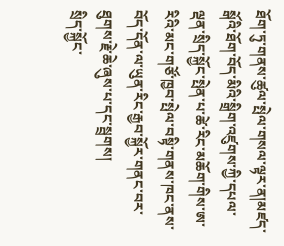ཐོག་ཏུ་གནས་ཚུལ་སྤེལ་གསལ་ལྟར་ན།མཛད་སྒོའི་ཐོག་བོད་མིའི་སྒྲིག་འཛུགས་ཀྱི་དཔལ་ལྡན་སྲིད་སྐྱོང་སྤེན་པ་ཚེ་རིང་མཆོག་གིས་ཨ་རིའི་མང་གཙོ་ཁྱབ་སྤེལ་བསྟི་གནས་ཁང་ནས་བོད་དོན་ལ་ཡུན་རིང་རྒྱབ་སྐྱོར་གནང་བར་ཐུགས་རྗེ་ཆེ་ཞུས་པ་དང་སྦྲགས།
སྲིད་སྐྱོང་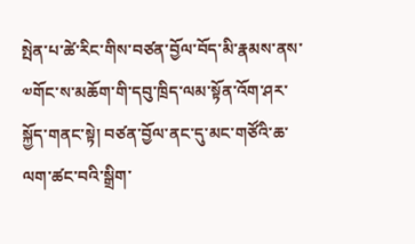སྤེན་པ་ཚེ་རིང་གིས་བཙན་བྱོལ་བོད་མི་རྣམས་ནས་༧གོང་ས་མཆོག་གི་དབུ་ཁྲིད་ལམ་སྟོན་འོག་ཤར་སྐྱོད་གནང་སྟེ། བཙན་བྱོལ་ནང་དུ་མང་གཙོའི་ཆ་ལག་ཚང་བའི་སྒྲིག་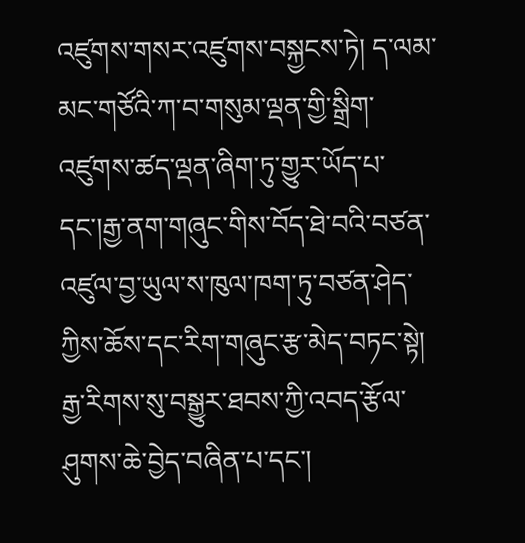འཛུགས་གསར་འཛུགས་བསྐྱངས་ཏེ། ད་ལམ་མང་གཙོའི་ཀ་བ་གསུམ་ལྡན་གྱི་སྒྲིག་འཛུགས་ཚད་ལྡན་ཞིག་ཏུ་གྱུར་ཡོད་པ་དང་།རྒྱ་ནག་གཞུང་གིས་བོད་ཐེ་བའི་བཙན་འཛུལ་བྱ་ཡུལ་ས་ཁུལ་ཁག་ཏུ་བཙན་ཤེད་ཀྱིས་ཆོས་དང་རིག་གཞུང་རྩ་མེད་བཏང་སྟེ། རྒྱ་རིགས་སུ་བསྒྱུར་ཐབས་ཀྱི་འབད་རྩོལ་ཤུགས་ཆེ་བྱེད་བཞིན་པ་དང་།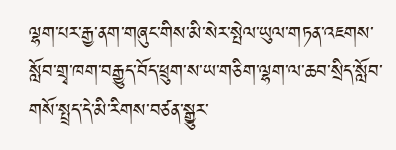ལྷག་པར་རྒྱ་ནག་གཞུང་གིས་མི་སེར་སྤེལ་ཡུལ་གཏན་འཇགས་སློབ་གྲྭ་ཁག་བརྒྱུད་བོད་ཕྲུག་ས་ཡ་གཅིག་ལྷག་ལ་ཆབ་སྲིད་སློབ་གསོ་སྤྲད་དེ་མི་རིགས་བཙན་སྒྱུར་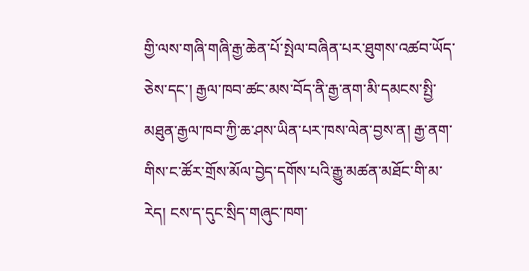གྱི་ལས་གཞི་གཞི་རྒྱ་ཆེན་པོ་སྤེལ་བཞིན་པར་ཐུགས་འཚབ་ཡོད་ཅེས་དང་། རྒྱལ་ཁབ་ཚང་མས་བོད་ནི་རྒྱ་ནག་མི་དམངས་སྤྱི་མཐུན་རྒྱལ་ཁབ་ཀྱི་ཆ་ཤས་ཡིན་པར་ཁས་ལེན་བྱས་ན། རྒྱ་ནག་གིས་ང་ཚོར་གྲོས་མོལ་བྱེད་དགོས་པའི་རྒྱུ་མཚན་མཐོང་གི་མ་རེད། ངས་ད་དུང་སྲིད་གཞུང་ཁག་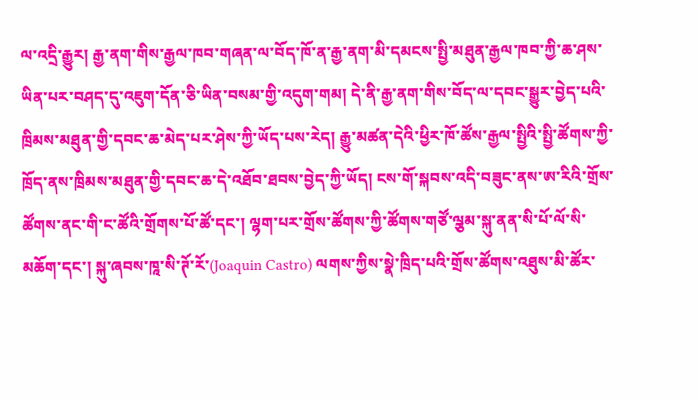ལ་འདྲི་རྒྱུར། རྒྱ་ནག་གིས་རྒྱལ་ཁབ་གཞན་ལ་བོད་ཁོ་ན་རྒྱ་ནག་མི་དམངས་སྤྱི་མཐུན་རྒྱལ་ཁབ་ཀྱི་ཆ་ཤས་ཡིན་པར་བཤད་དུ་འཇུག་དོན་ཅི་ཡིན་བསམ་གྱི་འདུག་གམ། དེ་ནི་རྒྱ་ནག་གིས་བོད་ལ་དབང་སྒྱུར་བྱེད་པའི་ཁྲིམས་མཐུན་གྱི་དབང་ཆ་མེད་པར་ཤེས་ཀྱི་ཡོད་པས་རེད། རྒྱུ་མཚན་དེའི་ཕྱིར་ཁོ་ཚོས་རྒྱལ་སྤྱིའི་སྤྱི་ཚོགས་ཀྱི་ཁྲོད་ནས་ཁྲིམས་མཐུན་གྱི་དབང་ཆ་དེ་འཐོབ་ཐབས་བྱེད་ཀྱི་ཡོད། ངས་གོ་སྐབས་འདི་བཟུང་ནས་ཨ་རིའི་གྲོས་ཚོགས་ནང་གི་ང་ཚོའི་གྲོགས་པོ་ཚོ་དང་། ལྷག་པར་གྲོས་ཚོགས་ཀྱི་ཚོགས་གཙོ་ལྕམ་སྐུ་ནན་སི་པོ་ལོ་སི་མཆོག་དང་། སྐུ་ཞབས་ཁཱ་སི་ཊོ་རོ་(Joaquin Castro) ལགས་ཀྱིས་སྣེ་ཁྲིད་པའི་གྲོས་ཚོགས་འཐུས་མི་ཚོར་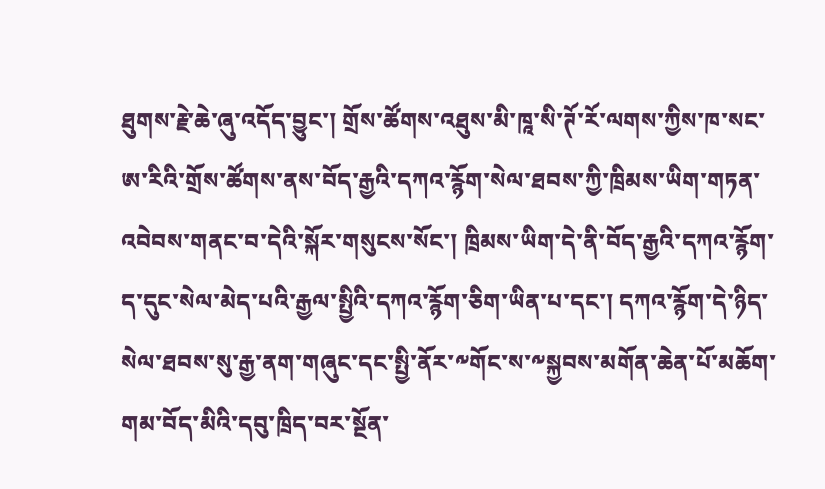ཐུགས་རྗེ་ཆེ་ཞུ་འདོད་བྱུང་། གྲོས་ཚོགས་འཐུས་མི་ཁཱ་སི་ཊོ་རོ་ལགས་ཀྱིས་ཁ་སང་ཨ་རིའི་གྲོས་ཚོགས་ནས་བོད་རྒྱའི་དཀའ་རྙོག་སེལ་ཐབས་ཀྱི་ཁྲིམས་ཡིག་གཏན་འབེབས་གནང་བ་དེའི་སྐོར་གསུངས་སོང་། ཁྲིམས་ཡིག་དེ་ནི་བོད་རྒྱའི་དཀའ་རྙོག་ད་དུང་སེལ་མེད་པའི་རྒྱལ་སྤྱིའི་དཀའ་རྙོག་ཅིག་ཡིན་པ་དང་། དཀའ་རྙོག་དེ་ཉིད་སེལ་ཐབས་སུ་རྒྱ་ནག་གཞུང་དང་སྤྱི་ནོར་༸གོང་ས་༸སྐྱབས་མགོན་ཆེན་པོ་མཆོག་གམ་བོད་མིའི་དབུ་ཁྲིད་བར་སྔོན་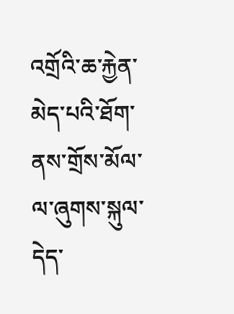འགྲོའི་ཆ་རྐྱེན་མེད་པའི་ཐོག་ནས་གྲོས་མོལ་ལ་ཞུགས་སྐུལ་དེད་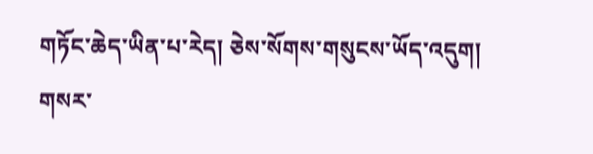གཏོང་ཆེད་ཡིན་པ་རེད། ཅེས་སོགས་གསུངས་ཡོད་འདུག།
གསར་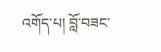འགོད་པ། བློ་བཟང་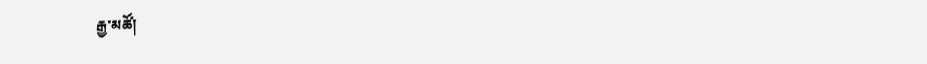རྒྱ་མཚོ།